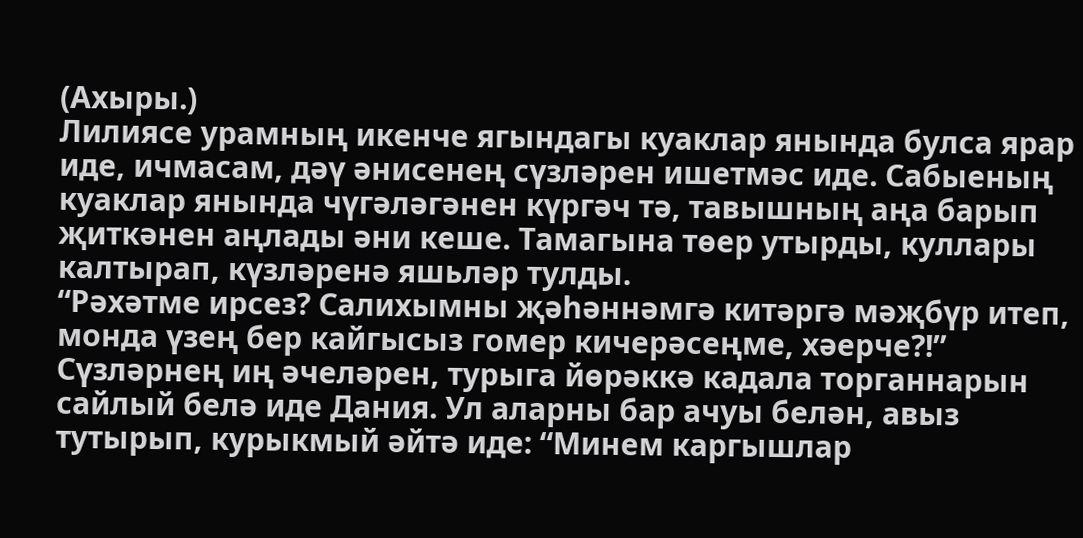(Ахыры.)
Лилиясе урамның икенче ягындагы куаклар янында булса ярар иде, ичмасам, дәү әнисенең сүзләрен ишетмәс иде. Сабыеның куаклар янында чүгәләгәнен күргәч тә, тавышның аңа барып җиткәнен аңлады әни кеше. Тамагына төер утырды, куллары калтырап, күзләренә яшьләр тулды.
“Рәхәтме ирсез? Салихымны җәһәннәмгә китәргә мәҗбүр итеп, монда үзең бер кайгысыз гомер кичерәсеңме, хәерче?!” Сүзләрнең иң әчеләрен, турыга йөрәккә кадала торганнарын сайлый белә иде Дания. Ул аларны бар ачуы белән, авыз тутырып, курыкмый әйтә иде: “Минем каргышлар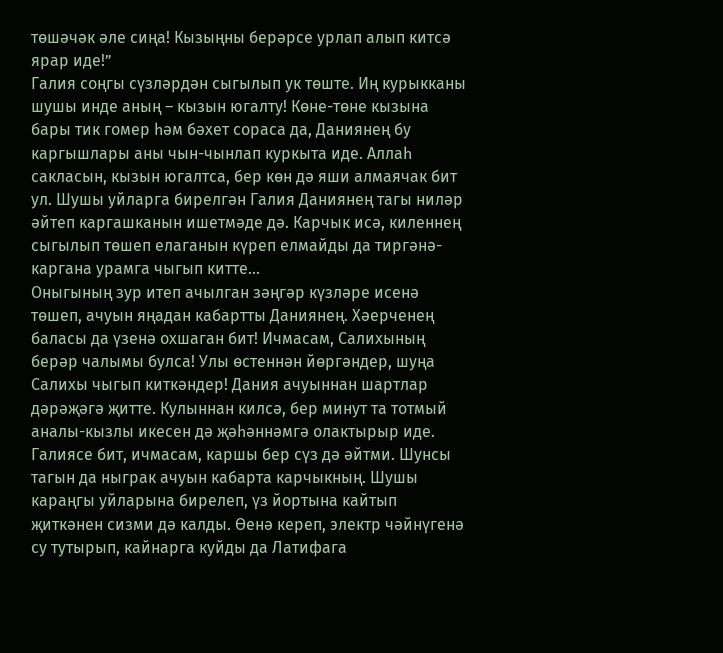төшәчәк әле сиңа! Кызыңны берәрсе урлап алып китсә ярар иде!”
Галия соңгы сүзләрдән сыгылып ук төште. Иң курыкканы шушы инде аның – кызын югалту! Көне-төне кызына бары тик гомер һәм бәхет сораса да, Даниянең бу каргышлары аны чын-чынлап куркыта иде. Аллаһ сакласын, кызын югалтса, бер көн дә яши алмаячак бит ул. Шушы уйларга бирелгән Галия Даниянең тагы ниләр әйтеп каргашканын ишетмәде дә. Карчык исә, киленнең сыгылып төшеп елаганын күреп елмайды да тиргәнә-каргана урамга чыгып китте...
Оныгының зур итеп ачылган зәңгәр күзләре исенә төшеп, ачуын яңадан кабартты Даниянең. Хәерченең баласы да үзенә охшаган бит! Ичмасам, Салихының берәр чалымы булса! Улы өстеннән йөргәндер, шуңа Салихы чыгып киткәндер! Дания ачуыннан шартлар дәрәҗәгә җитте. Кулыннан килсә, бер минут та тотмый аналы-кызлы икесен дә җәһәннәмгә олактырыр иде. Галиясе бит, ичмасам, каршы бер сүз дә әйтми. Шунсы тагын да ныграк ачуын кабарта карчыкның. Шушы караңгы уйларына бирелеп, үз йортына кайтып җиткәнен сизми дә калды. Өенә кереп, электр чәйнүгенә су тутырып, кайнарга куйды да Латифага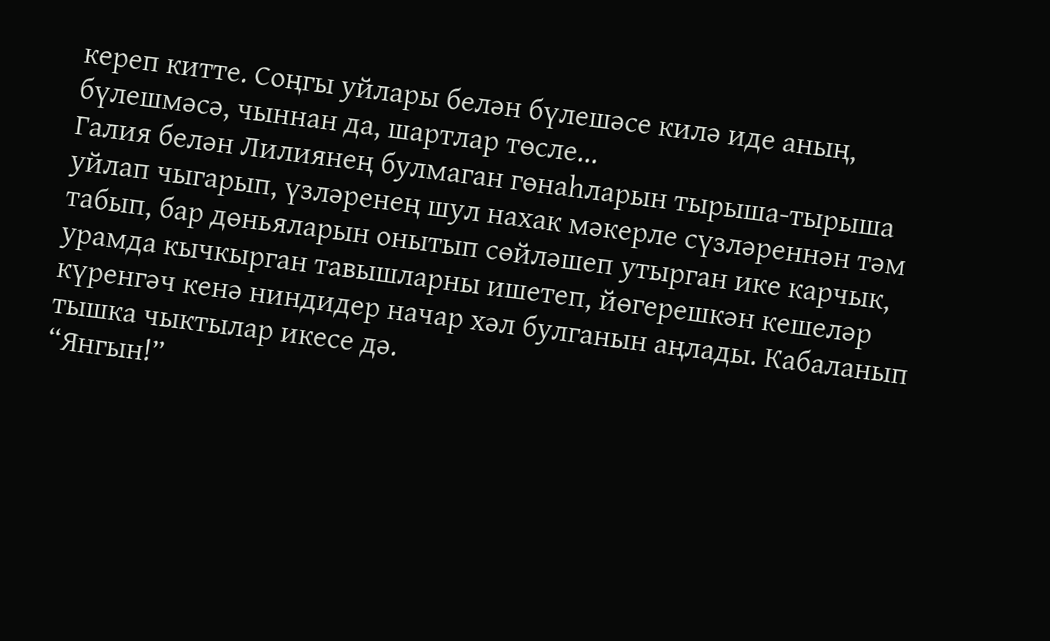кереп китте. Соңгы уйлары белән бүлешәсе килә иде аның, бүлешмәсә, чыннан да, шартлар төсле...
Галия белән Лилиянең булмаган гөнаһларын тырыша-тырыша уйлап чыгарып, үзләренең шул нахак мәкерле сүзләреннән тәм табып, бар дөньяларын онытып сөйләшеп утырган ике карчык, урамда кычкырган тавышларны ишетеп, йөгерешкән кешеләр күренгәч кенә ниндидер начар хәл булганын аңлады. Кабаланып тышка чыктылар икесе дә.
“Янгын!”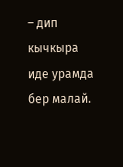– дип кычкыра иде урамда бер малай.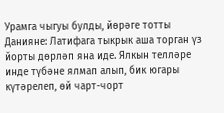Урамга чыгуы булды, йөрәге тотты Данияне: Латифага тыкрык аша торган үз йорты дөрләп яна иде. Ялкын телләре инде түбәне ялмап алып, бик югары күтәрелеп, өй чарт-чорт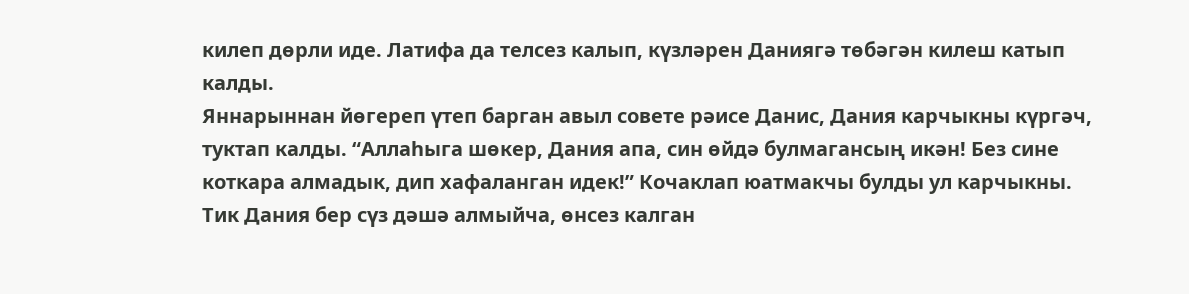килеп дөрли иде. Латифа да телсез калып, күзләрен Даниягә төбәгән килеш катып калды.
Яннарыннан йөгереп үтеп барган авыл совете рәисе Данис, Дания карчыкны күргәч, туктап калды. “Аллаһыга шөкер, Дания апа, син өйдә булмагансың икән! Без сине коткара алмадык, дип хафаланган идек!” Кочаклап юатмакчы булды ул карчыкны. Тик Дания бер сүз дәшә алмыйча, өнсез калган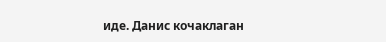иде. Данис кочаклаган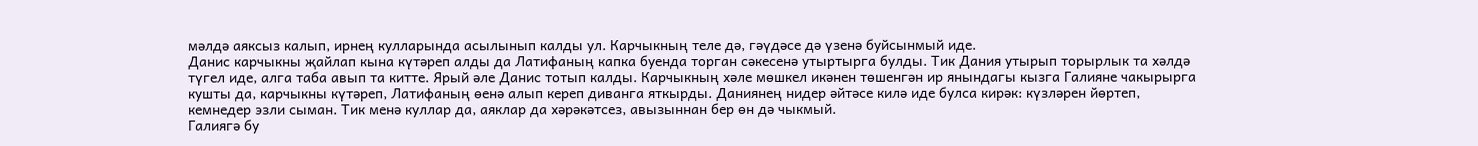мәлдә аяксыз калып, ирнең кулларында асылынып калды ул. Карчыкның теле дә, гәүдәсе дә үзенә буйсынмый иде.
Данис карчыкны җайлап кына күтәреп алды да Латифаның капка буенда торган сәкесенә утыртырга булды. Тик Дания утырып торырлык та хәлдә түгел иде, алга таба авып та китте. Ярый әле Данис тотып калды. Карчыкның хәле мөшкел икәнен төшенгән ир янындагы кызга Галияне чакырырга кушты да, карчыкны күтәреп, Латифаның өенә алып кереп диванга яткырды. Даниянең нидер әйтәсе килә иде булса кирәк: күзләрен йөртеп, кемнедер эзли сыман. Тик менә куллар да, аяклар да хәрәкәтсез, авызыннан бер өн дә чыкмый.
Галиягә бу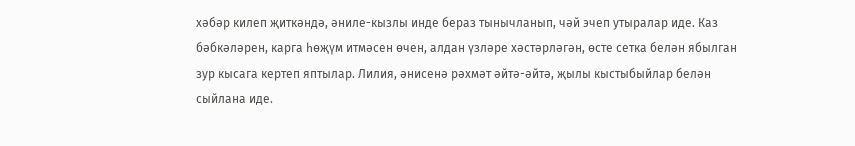хәбәр килеп җиткәндә, әниле-кызлы инде бераз тынычланып, чәй эчеп утыралар иде. Каз бәбкәләрен, карга һөҗүм итмәсен өчен, алдан үзләре хәстәрләгән, өсте сетка белән ябылган зур кысага кертеп яптылар. Лилия, әнисенә рәхмәт әйтә-әйтә, җылы кыстыбыйлар белән сыйлана иде.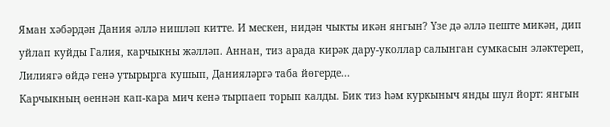Яман хәбәрдән Дания әллә нишләп китте. И мескен, нидән чыкты икән янгын? Үзе дә әллә пеште микән, дип уйлап куйды Галия, карчыкны жәлләп. Аннан, тиз арада кирәк дару-уколлар салынган сумкасын эләктереп, Лилиягә өйдә генә утырырга кушып, Данияләргә таба йөгерде...
Карчыкның өеннән кап-кара мич кенә тырпаеп торып калды. Бик тиз һәм куркыныч янды шул йорт: янгын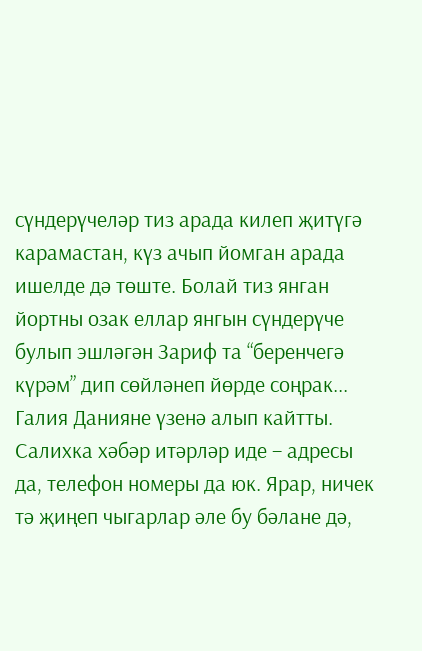сүндерүчеләр тиз арада килеп җитүгә карамастан, күз ачып йомган арада ишелде дә төште. Болай тиз янган йортны озак еллар янгын сүндерүче булып эшләгән Зариф та “беренчегә күрәм” дип сөйләнеп йөрде соңрак...
Галия Данияне үзенә алып кайтты. Салихка хәбәр итәрләр иде – адресы да, телефон номеры да юк. Ярар, ничек тә җиңеп чыгарлар әле бу бәлане дә,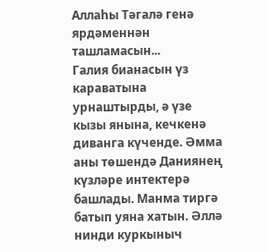Аллаһы Тәгалә генә ярдәменнән ташламасын...
Галия бианасын үз караватына урнаштырды, ә үзе кызы янына, кечкенә диванга күченде. Әмма аны төшендә Даниянең күзләре интектерә башлады. Манма тиргә батып уяна хатын. Әллә нинди куркыныч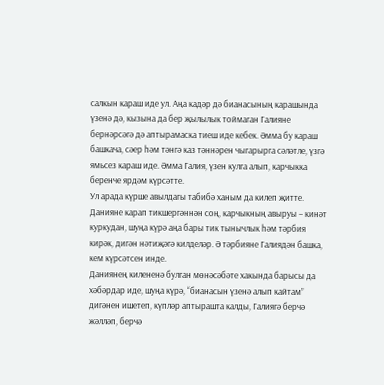салкын караш иде ул. Аңа кадәр дә бианасының карашында үзенә дә, кызына да бер җылылык тоймаган Галияне бернәрсәгә дә аптырамаска тиеш иде кебек. Әмма бу караш башкача, сәер һәм тәнгә каз тәннәрен чыгарырга сәләтле, үзгә ямьсез караш иде. Әмма Галия, үзен кулга алып, карчыкка беренче ярдәм күрсәтте.
Ул арада күрше авылдагы табибә ханым да килеп җитте. Данияне карап тикшергәннән соң, карчыкның авыруы – кинәт куркудан, шуңа күрә аңа бары тик тынычлык һәм тәрбия кирәк, дигән нәтиҗәгә килделәр. Ә тәрбияне Галиядән башка, кем күрсәтсен инде.
Даниянең килененә булган мөнәсәбәте хакында барысы да хәбәрдар иде, шуңа күрә, “бианасын үзенә алып кайтам” дигәнен ишетеп, күпләр аптырашта калды, Галиягә берчә жәлләп, берчә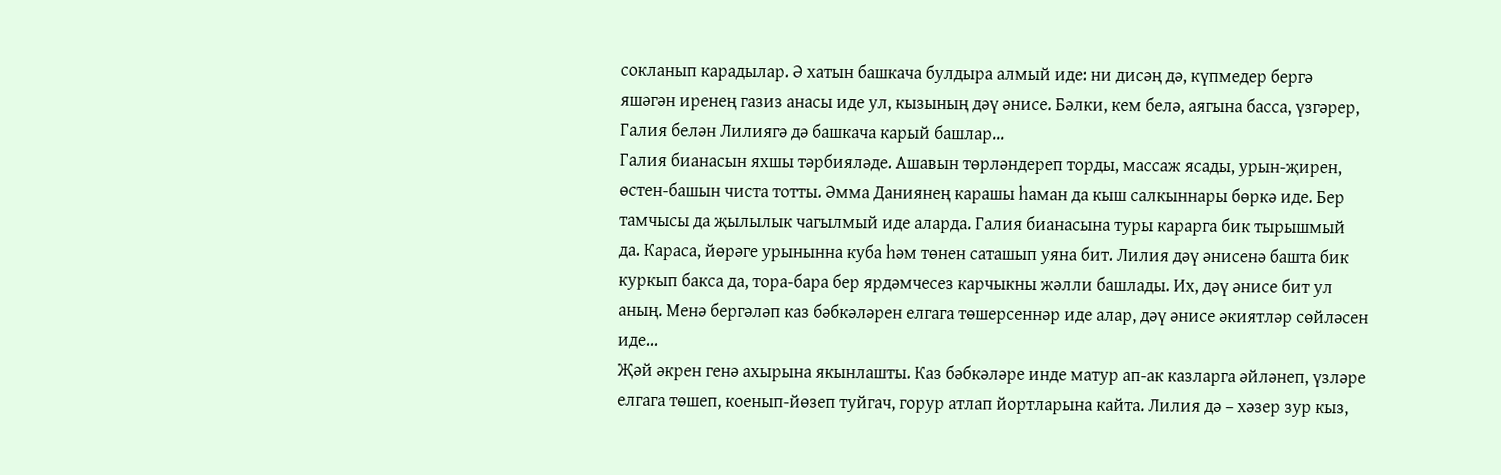сокланып карадылар. Ә хатын башкача булдыра алмый иде: ни дисәң дә, күпмедер бергә яшәгән иренең газиз анасы иде ул, кызының дәү әнисе. Бәлки, кем белә, аягына басса, үзгәрер, Галия белән Лилиягә дә башкача карый башлар...
Галия бианасын яхшы тәрбияләде. Ашавын төрләндереп торды, массаж ясады, урын-җирен, өстен-башын чиста тотты. Әмма Даниянең карашы һаман да кыш салкыннары бөркә иде. Бер тамчысы да җылылык чагылмый иде аларда. Галия бианасына туры карарга бик тырышмый да. Караса, йөрәге урынынна куба һәм төнен саташып уяна бит. Лилия дәү әнисенә башта бик куркып бакса да, тора-бара бер ярдәмчесез карчыкны жәлли башлады. Их, дәү әнисе бит ул аның. Менә бергәләп каз бәбкәләрен елгага төшерсеннәр иде алар, дәү әнисе әкиятләр сөйләсен иде...
Җәй әкрен генә ахырына якынлашты. Каз бәбкәләре инде матур ап-ак казларга әйләнеп, үзләре елгага төшеп, коенып-йөзеп туйгач, горур атлап йортларына кайта. Лилия дә – хәзер зур кыз,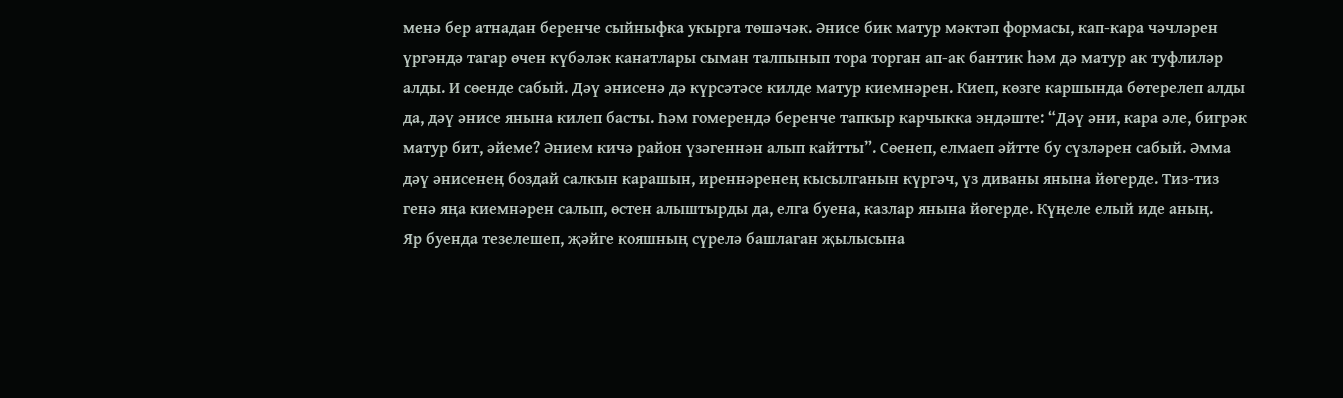менә бер атнадан беренче сыйныфка укырга төшәчәк. Әнисе бик матур мәктәп формасы, кап-кара чәчләрен үргәндә тагар өчен күбәләк канатлары сыман талпынып тора торган ап-ак бантик һәм дә матур ак туфлиләр алды. И сөенде сабый. Дәү әнисенә дә күрсәтәсе килде матур киемнәрен. Киеп, көзге каршында бөтерелеп алды да, дәү әнисе янына килеп басты. Һәм гомерендә беренче тапкыр карчыкка эндәште: “Дәү әни, кара әле, бигрәк матур бит, әйеме? Әнием кичә район үзәгеннән алып кайтты”. Сөенеп, елмаеп әйтте бу сүзләрен сабый. Әмма дәү әнисенең боздай салкын карашын, иреннәренең кысылганын күргәч, үз диваны янына йөгерде. Тиз-тиз генә яңа киемнәрен салып, өстен алыштырды да, елга буена, казлар янына йөгерде. Күңеле елый иде аның.
Яр буенда тезелешеп, җәйге кояшның сүрелә башлаган җылысына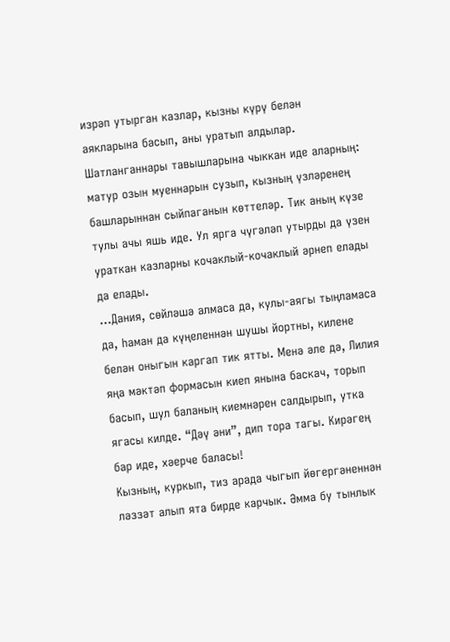изрәп утырган казлар, кызны күрү белән аякларына басып, аны уратып алдылар. Шатланганнары тавышларына чыккан иде аларның: матур озын муеннарын сузып, кызның үзләренең башларыннан сыйпаганын көттеләр. Тик аның күзе тулы ачы яшь иде. Ул ярга чүгәләп утырды да үзен ураткан казларны кочаклый-кочаклый әрнеп елады да елады.
...Дания, сөйләшә алмаса да, кулы-аягы тыңламаса да, һаман да күңеленнән шушы йортны, килене белән оныгын каргап тик ятты. Менә әле дә, Лилия яңа мәктәп формасын киеп янына баскач, торып басып, шул баланың киемнәрен салдырып, утка ягасы килде. “Дәү әни”, дип тора тагы. Кирәгең бар иде, хәерче баласы!
Кызның, куркып, тиз арада чыгып йөгергәненнән ләззәт алып ята бирде карчык. Әмма бу тынлык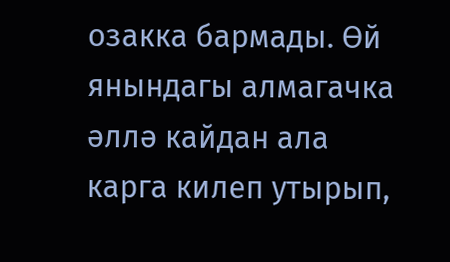озакка бармады. Өй янындагы алмагачка әллә кайдан ала карга килеп утырып,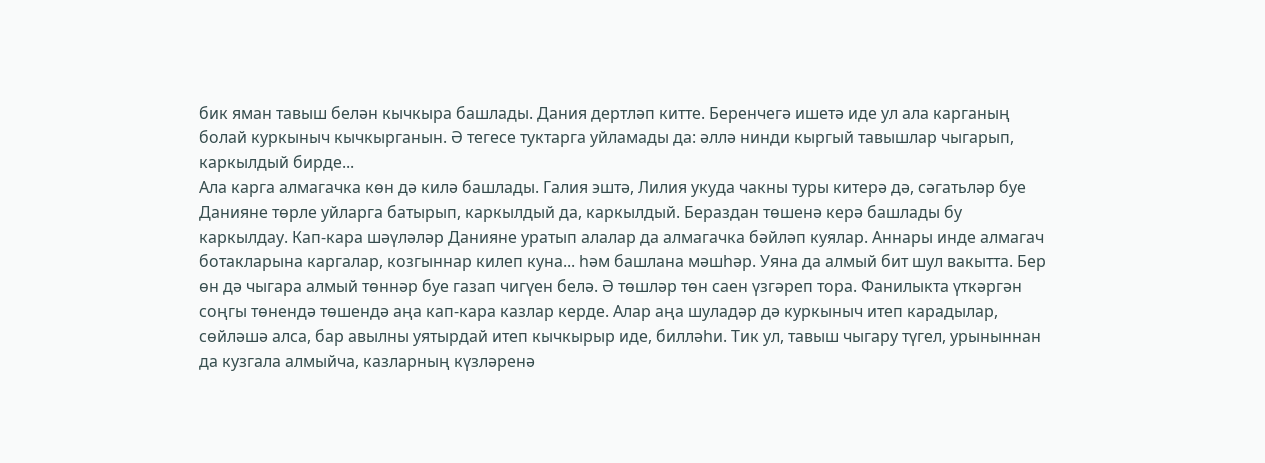бик яман тавыш белән кычкыра башлады. Дания дертләп китте. Беренчегә ишетә иде ул ала карганың болай куркыныч кычкырганын. Ә тегесе туктарга уйламады да: әллә нинди кыргый тавышлар чыгарып, каркылдый бирде...
Ала карга алмагачка көн дә килә башлады. Галия эштә, Лилия укуда чакны туры китерә дә, сәгатьләр буе Данияне төрле уйларга батырып, каркылдый да, каркылдый. Бераздан төшенә керә башлады бу каркылдау. Кап-кара шәүләләр Данияне уратып алалар да алмагачка бәйләп куялар. Аннары инде алмагач ботакларына каргалар, козгыннар килеп куна... һәм башлана мәшһәр. Уяна да алмый бит шул вакытта. Бер өн дә чыгара алмый төннәр буе газап чигүен белә. Ә төшләр төн саен үзгәреп тора. Фанилыкта үткәргән соңгы төнендә төшендә аңа кап-кара казлар керде. Алар аңа шуладәр дә куркыныч итеп карадылар, сөйләшә алса, бар авылны уятырдай итеп кычкырыр иде, билләһи. Тик ул, тавыш чыгару түгел, урыныннан да кузгала алмыйча, казларның күзләренә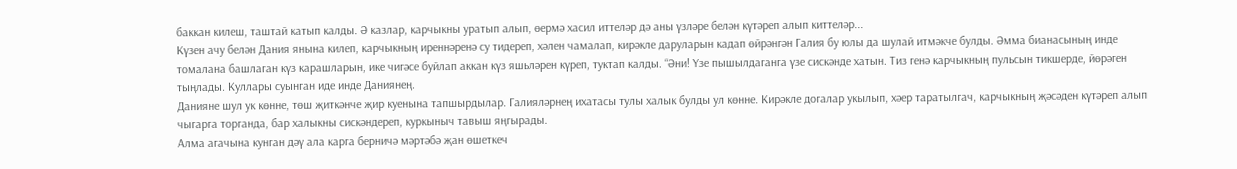баккан килеш, таштай катып калды. Ә казлар, карчыкны уратып алып, өермә хасил иттеләр дә аны үзләре белән күтәреп алып киттеләр...
Күзен ачу белән Дания янына килеп, карчыкның иреннәренә су тидереп, хәлен чамалап, кирәкле даруларын кадап өйрәнгән Галия бу юлы да шулай итмәкче булды. Әмма бианасының инде томалана башлаган күз карашларын, ике чигәсе буйлап аккан күз яшьләрен күреп, туктап калды. “Әни! Үзе пышылдаганга үзе сискәнде хатын. Тиз генә карчыкның пульсын тикшерде, йөрәген тыңлады. Куллары суынган иде инде Даниянең.
Данияне шул ук көнне, төш җиткәнче җир куенына тапшырдылар. Галияләрнең ихатасы тулы халык булды ул көнне. Кирәкле догалар укылып, хәер таратылгач, карчыкның җәсәден күтәреп алып чыгарга торганда, бар халыкны сискәндереп, куркыныч тавыш яңгырады.
Алма агачына кунган дәү ала карга берничә мәртәбә җан өшеткеч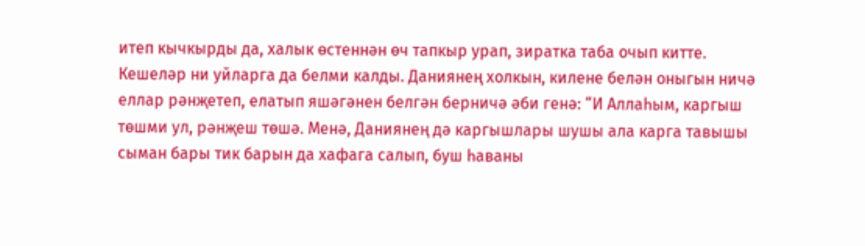итеп кычкырды да, халык өстеннән өч тапкыр урап, зиратка таба очып китте. Кешеләр ни уйларга да белми калды. Даниянең холкын, килене белән оныгын ничә еллар рәнҗетеп, елатып яшәгәнен белгән берничә әби генә: “И Аллаһым, каргыш төшми ул, рәнҗеш төшә. Менә, Даниянең дә каргышлары шушы ала карга тавышы сыман бары тик барын да хафага салып, буш һаваны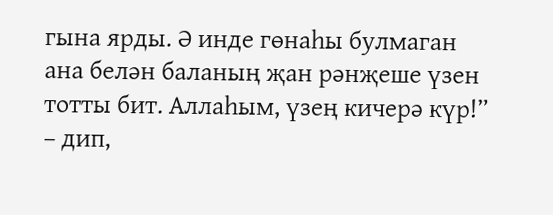гына ярды. Ә инде гөнаһы булмаган ана белән баланың җан рәнҗеше үзен тотты бит. Аллаһым, үзең кичерә күр!” – дип,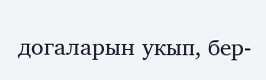догаларын укып, бер-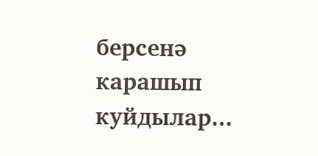берсенә карашып куйдылар...